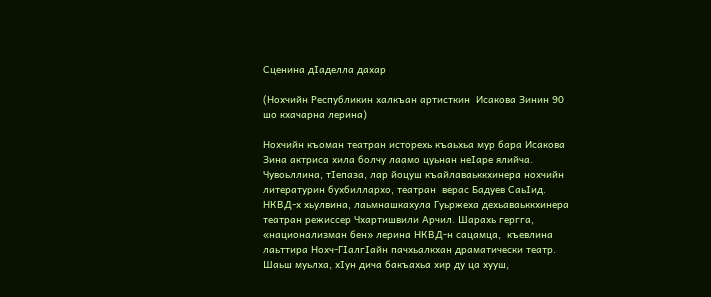Сценина дIаделла дахар

(Нохчийн Республикин халкъан артисткин  Исакова Зинин 90 шо кхачарна лерина)

Нохчийн къоман театран исторехь къаьхьа мур бара Исакова Зина актриса хила болчу лаамо цуьнан неIаре ялийча. Чувоьллина, тIепаза, лар йоцуш къайлаваьккхинера нохчийн литературин бухбиллархо, театран  верас Бадуев СаьIид. НКВД-х хьулвина, лаьмнашкахула Гуьржеха дехьаваьккхинера театран режиссер Чхартишвили Арчил. Шарахь гергга, «национализман бен» лерина НКВД-н сацамца,  къевлина лаьттира Нохч-ГIалгIайн пачхьалкхан драматически театр. Шаьш муьлха, хIун дича бакъахьа хир ду ца хууш,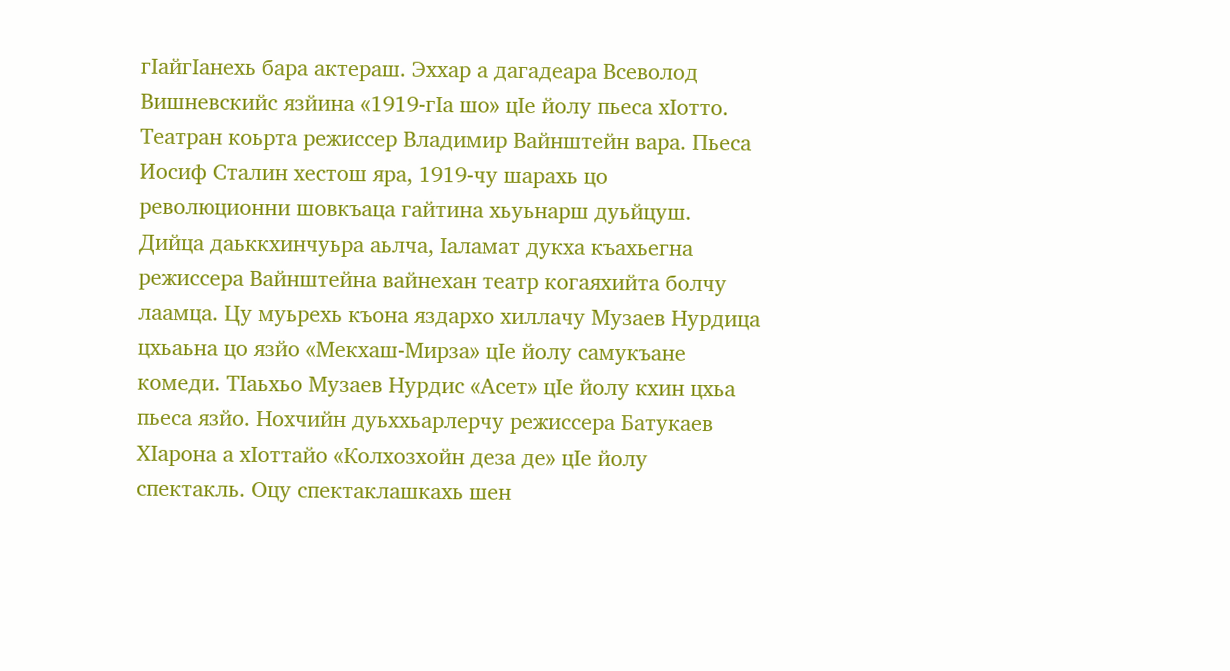гIайгIанехь бара актераш. Эххар а дагадеара Всеволод Вишневскийс язйина «1919-гIа шо» цIе йолу пьеса хIотто. Театран коьрта режиссер Владимир Вайнштейн вара. Пьеса Иосиф Сталин хестош яра, 1919-чу шарахь цо революционни шовкъаца гайтина хьуьнарш дуьйцуш. Дийца даьккхинчуьра аьлча, Iаламат дукха къахьегна режиссера Вайнштейна вайнехан театр когаяхийта болчу лаамца. Цу муьрехь къона яздархо хиллачу Музаев Нурдица цхьаьна цо язйо «Мекхаш-Мирза» цIе йолу самукъане комеди. ТIаьхьо Музаев Нурдис «Асет» цIе йолу кхин цхьа пьеса язйо. Нохчийн дуьххьарлерчу режиссера Батукаев ХIарона а хIоттайо «Колхозхойн деза де» цIе йолу спектакль. Оцу спектаклашкахь шен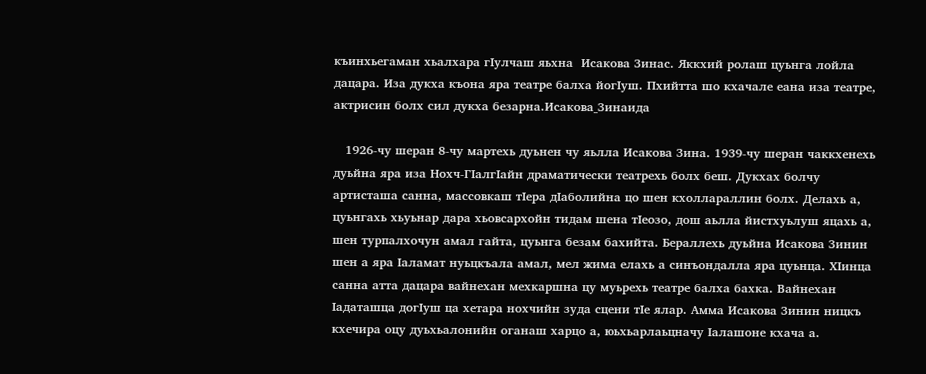къинхьегаман хьалхара гIулчаш яьхна  Исакова Зинас. Яккхий ролаш цуьнга лойла дацара. Иза дукха къона яра театре балха йогIуш. Пхийтта шо кхачале еана иза театре, актрисин болх сил дукха безарна.Исакова_Зинаида

   1926-чу шеран 8-чу мартехь дуьнен чу яьлла Исакова Зина. 1939-чу шеран чаккхенехь дуьйна яра иза Нохч-ГIалгIайн драматически театрехь болх беш. Дукхах болчу артисташа санна, массовкаш тIера дIаболийна цо шен кхоллараллин болх. Делахь а, цуьнгахь хьуьнар дара хьовсархойн тидам шена тIеозо, дош аьлла йистхуьлуш яцахь а, шен турпалхочун амал гайта, цуьнга безам бахийта. Бераллехь дуьйна Исакова Зинин шен а яра Iаламат нуьцкъала амал, мел жима елахь а синъондалла яра цуьнца. ХIинца санна атта дацара вайнехан мехкаршна цу муьрехь театре балха бахка. Вайнехан Iадаташца догIуш ца хетара нохчийн зуда сцени тIе ялар. Амма Исакова Зинин ницкъ кхечира оцу дуьхьалонийн оганаш харцо а, юьхьарлаьцначу Iалашоне кхача а.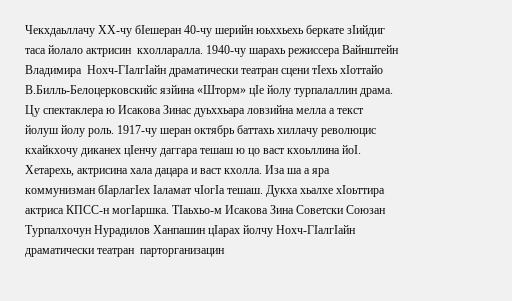Чекхдаьллачу ХХ-чу бIешеран 40-чу шерийн юьххьехь беркате зIийдиг таса йолало актрисин  кхолларалла. 1940-чу шарахь режиссера Вайнштейн Владимира  Нохч-ГIалгIайн драматически театран сцени тIехь хIоттайо В.Билль-Белоцерковскийс язйина «Шторм» цIе йолу турпалаллин драма. Цу спектаклера ю Исакова Зинас дуьххьара ловзийна мелла а текст йолуш йолу роль. 1917-чу шеран октябрь баттахь хиллачу революцис кхайкхочу диканех цIенчу даггара тешаш ю цо васт кхоьллина йоI. Хетарехь, актрисина хала дацара и васт кхолла. Иза ша а яра коммунизман бIарлагIех Iаламат чIогIа тешаш. Дукха хьалхе хIоьттира актриса КПСС-н могIаршка. ТIаьхьо-м Исакова Зина Советски Союзан Турпалхочун Нурадилов Ханпашин цIарах йолчу Нохч-ГIалгIайн драматически театран  парторганизацин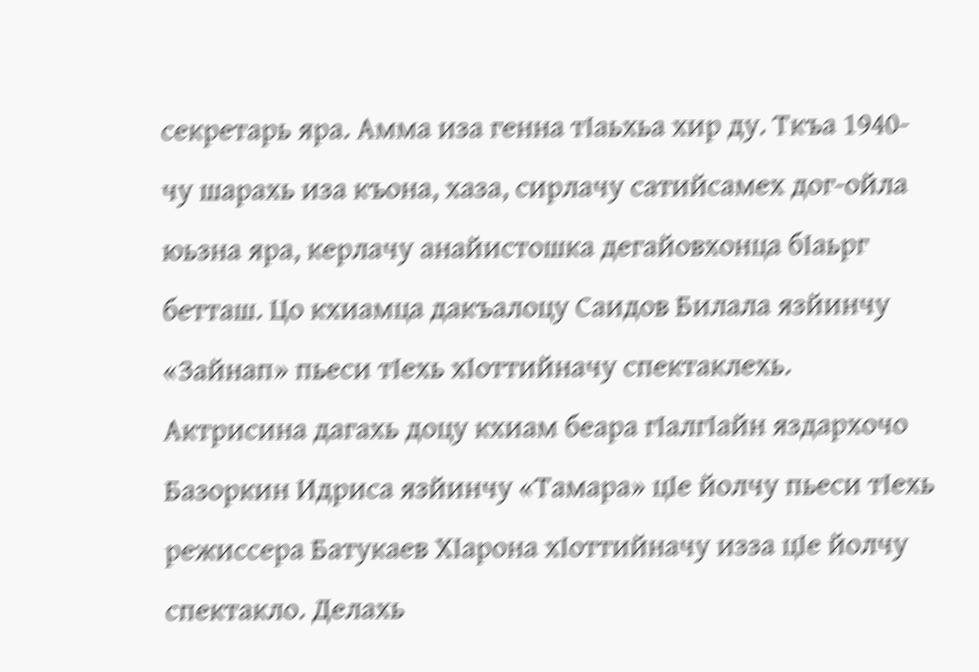секретарь яра. Амма иза генна тIаьхьа хир ду. Ткъа 1940-чу шарахь иза къона, хаза, сирлачу сатийсамех дог-ойла юьзна яра, керлачу анайистошка дегайовхонца бIаьрг бетташ. Цо кхиамца дакъалоцу Саидов Билала язйинчу «Зайнап» пьеси тIехь хIоттийначу спектаклехь. Актрисина дагахь доцу кхиам беара гIалгIайн яздархочо Базоркин Идриса язйинчу «Тамара» цIе йолчу пьеси тIехь режиссера Батукаев ХIарона хIоттийначу изза цIе йолчу спектакло. Делахь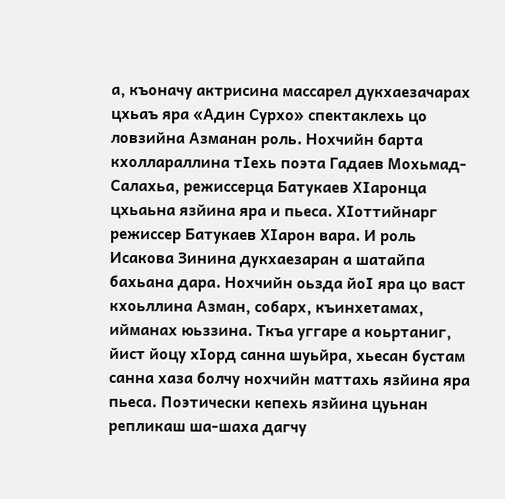а, къоначу актрисина массарел дукхаезачарах цхьаъ яра «Адин Сурхо» спектаклехь цо ловзийна Азманан роль. Нохчийн барта кхоллараллина тIехь поэта Гадаев Мохьмад-Салахьа, режиссерца Батукаев ХIаронца цхьаьна язйина яра и пьеса. ХIоттийнарг режиссер Батукаев ХIарон вара. И роль Исакова Зинина дукхаезаран а шатайпа бахьана дара. Нохчийн оьзда йоI яра цо васт кхоьллина Азман, собарх, къинхетамах, ийманах юьззина. Ткъа уггаре а коьртаниг, йист йоцу хIорд санна шуьйра, хьесан бустам санна хаза болчу нохчийн маттахь язйина яра пьеса. Поэтически кепехь язйина цуьнан репликаш ша-шаха дагчу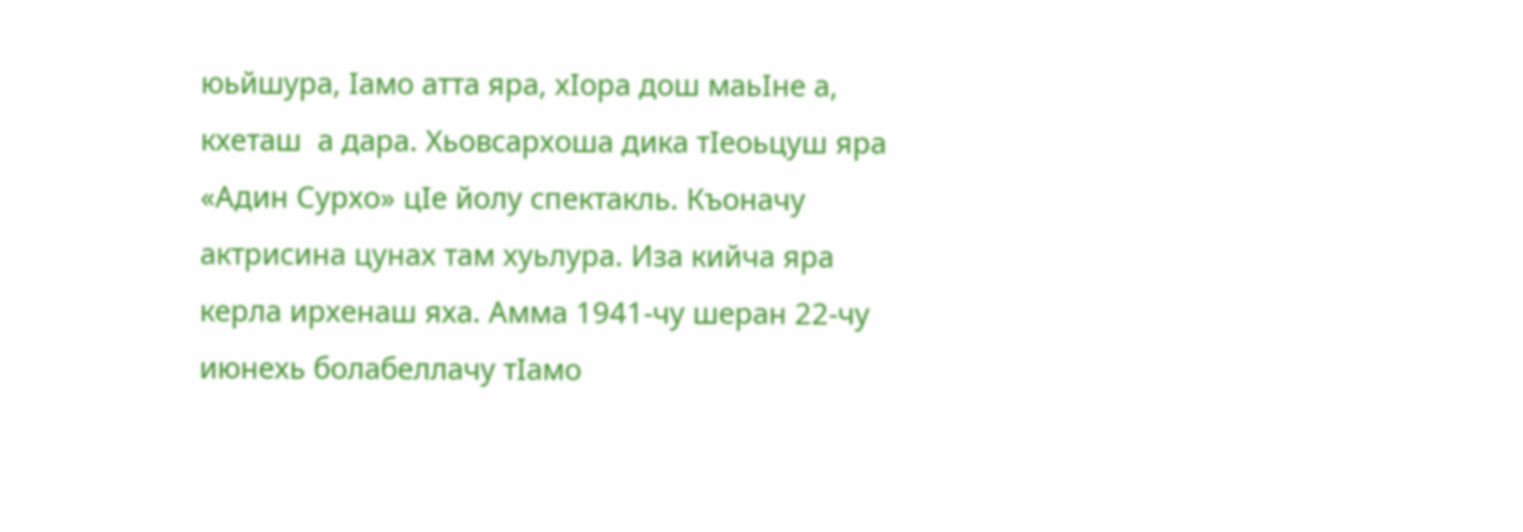юьйшура, Iамо атта яра, хIора дош маьIне а, кхеташ  а дара. Хьовсархоша дика тIеоьцуш яра «Адин Сурхо» цIе йолу спектакль. Къоначу актрисина цунах там хуьлура. Иза кийча яра керла ирхенаш яха. Амма 1941-чу шеран 22-чу июнехь болабеллачу тIамо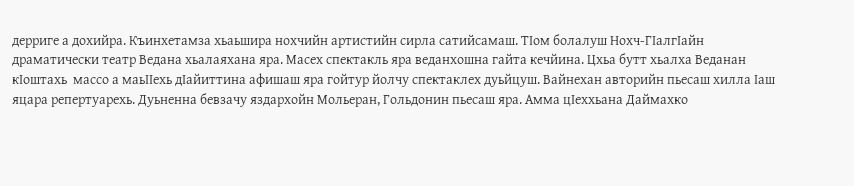дерриге а дохийра. Къинхетамза хьаьшира нохчийн артистийн сирла сатийсамаш. ТIом болалуш Нохч-ГIалгIайн драматически театр Ведана хьалаяхана яра. Масех спектакль яра веданхошна гайта кечйина. Цхьа бутт хьалха Веданан кIоштахь  массо а маьIIехь дIайиттина афишаш яра гойтур йолчу спектаклех дуьйцуш. Вайнехан авторийн пьесаш хилла Iаш яцара репертуарехь. Дуьненна бевзачу яздархойн Мольеран, Гольдонин пьесаш яра. Амма цIеххьана Даймахко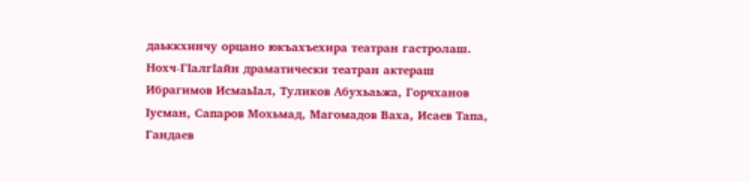даьккхинчу орцано юкъахъехира театран гастролаш. Нохч-ГIалгIайн драматически театран актераш Ибрагимов ИсмаьIал, Туликов Абухьаьжа, Горчханов Iусман, Сапаров Мохьмад, Магомадов Ваха, Исаев Тапа, Гандаев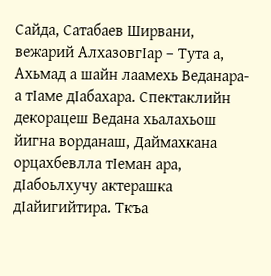Сайда, Сатабаев Ширвани, вежарий АлхазовгIар – Тута а, Ахьмад а шайн лаамехь Веданара-а тIаме дIабахара. Спектаклийн декорацеш Ведана хьалахьош йигна ворданаш, Даймахкана орцахбевлла тIеман ара, дIабоьлхучу актерашка дIайигийтира. Ткъа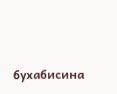бухабисина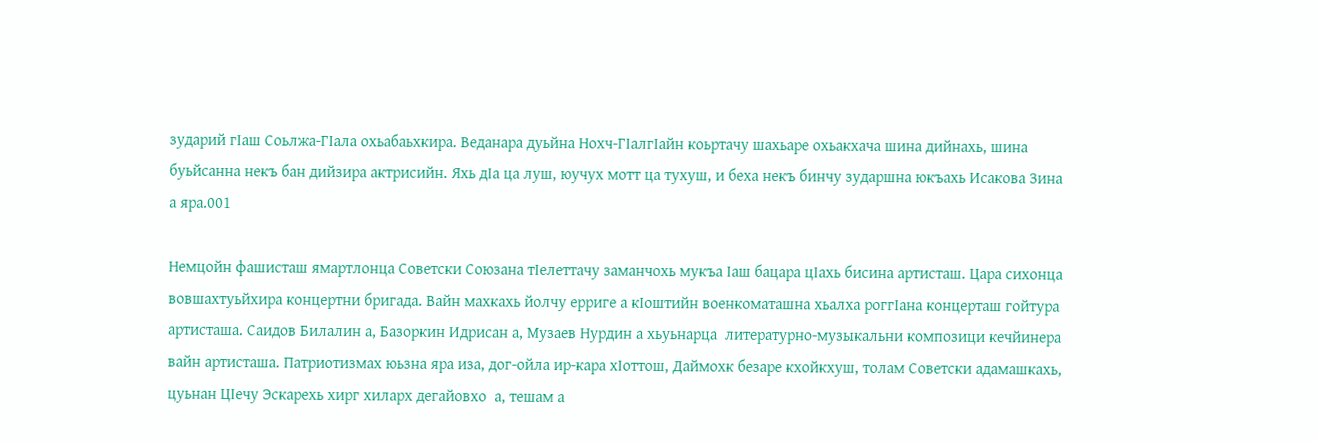зударий гIаш Соьлжа-ГIала охьабаьхкира. Веданара дуьйна Нохч-ГIалгIайн коьртачу шахьаре охьакхача шина дийнахь, шина буьйсанна некъ бан дийзира актрисийн. Яхь дIа ца луш, юучух мотт ца тухуш, и беха некъ бинчу зударшна юкъахь Исакова Зина а яра.001

Немцойн фашисташ ямартлонца Советски Союзана тIелеттачу заманчохь мукъа Iаш бацара цIахь бисина артисташ. Цара сихонца вовшахтуьйхира концертни бригада. Вайн махкахь йолчу ерриге а кIоштийн военкоматашна хьалха роггIана концерташ гойтура артисташа. Саидов Билалин а, Базоркин Идрисан а, Музаев Нурдин а хьуьнарца  литературно-музыкальни композици кечйинера вайн артисташа. Патриотизмах юьзна яра иза, дог-ойла ир-кара хIоттош, Даймохк безаре кхойкхуш, толам Советски адамашкахь, цуьнан ЦIечу Эскарехь хирг хиларх дегайовхо  а, тешам а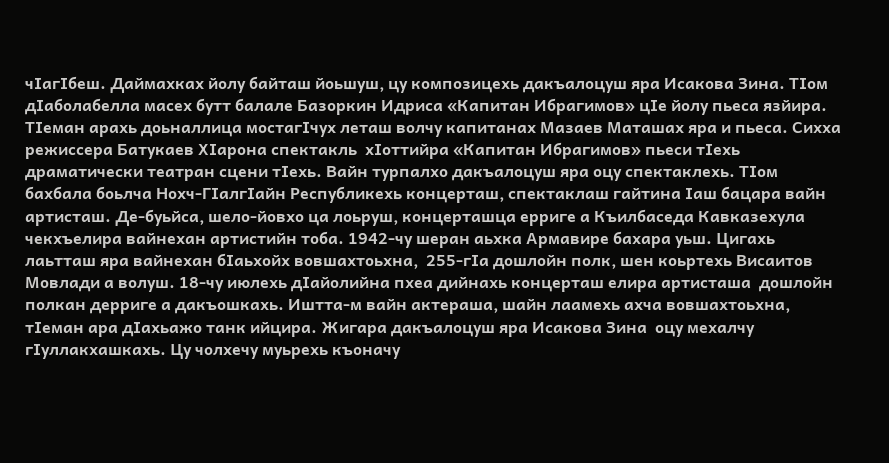чIагIбеш. Даймахках йолу байташ йоьшуш, цу композицехь дакъалоцуш яра Исакова Зина. ТIом дIаболабелла масех бутт балале Базоркин Идриса «Капитан Ибрагимов» цIе йолу пьеса язйира. ТIеман арахь доьналлица мостагIчух леташ волчу капитанах Мазаев Маташах яра и пьеса. Сихха режиссера Батукаев ХIарона спектакль  хIоттийра «Капитан Ибрагимов» пьеси тIехь драматически театран сцени тIехь. Вайн турпалхо дакъалоцуш яра оцу спектаклехь. ТIом бахбала боьлча Нохч-ГIалгIайн Республикехь концерташ, спектаклаш гайтина Iаш бацара вайн артисташ. Де-буьйса, шело-йовхо ца лоьруш, концерташца ерриге а Къилбаседа Кавказехула чекхъелира вайнехан артистийн тоба. 1942-чу шеран аьхка Армавире бахара уьш. Цигахь лаьтташ яра вайнехан бIаьхойх вовшахтоьхна,  255-гIа дошлойн полк, шен коьртехь Висаитов Мовлади а волуш. 18-чу июлехь дIайолийна пхеа дийнахь концерташ елира артисташа  дошлойн полкан дерриге а дакъошкахь. Иштта-м вайн актераша, шайн лаамехь ахча вовшахтоьхна, тIеман ара дIахьажо танк ийцира. Жигара дакъалоцуш яра Исакова Зина  оцу мехалчу гIуллакхашкахь. Цу чолхечу муьрехь къоначу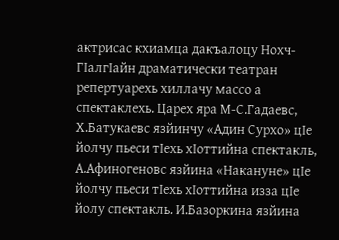актрисас кхиамца дакъалоцу Нохч-ГIалгIайн драматически театран репертуарехь хиллачу массо а спектаклехь. Царех яра М-С.Гадаевс, Х.Батукаевс язйинчу «Адин Сурхо» цIе йолчу пьеси тIехь хIоттийна спектакль, А.Афиногеновс язйина «Накануне» цIе йолчу пьеси тIехь хIоттийна изза цIе йолу спектакль. И.Базоркина язйина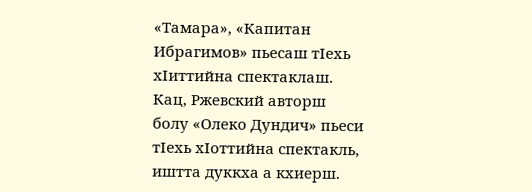«Тамара», «Капитан Ибрагимов» пьесаш тIехь хIиттийна спектаклаш. Кац, Ржевский авторш болу «Олеко Дундич» пьеси тIехь хIоттийна спектакль, иштта дуккха а кхиерш.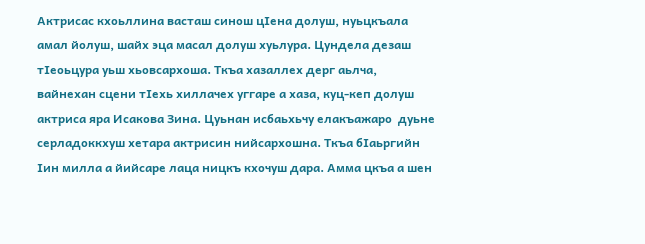Актрисас кхоьллина васташ синош цIена долуш, нуьцкъала амал йолуш, шайх эца масал долуш хуьлура. Цундела дезаш тIеоьцура уьш хьовсархоша. Ткъа хазаллех дерг аьлча, вайнехан сцени тIехь хиллачех уггаре а хаза, куц-кеп долуш актриса яра Исакова Зина. Цуьнан исбаьхьчу елакъажаро  дуьне серладоккхуш хетара актрисин нийсархошна. Ткъа бIаьргийн Iин милла а йийсаре лаца ницкъ кхочуш дара. Амма цкъа а шен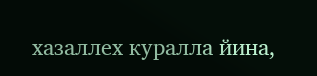хазаллех куралла йина,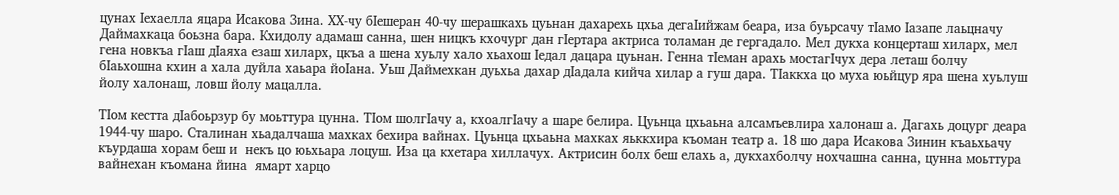цунах Iехаелла яцара Исакова Зина. ХХ-чу бIешеран 40-чу шерашкахь цуьнан дахарехь цхьа дегаIийжам беара, иза буьрсачу тIамо Iазапе лаьцначу Даймахкаца боьзна бара. Кхидолу адамаш санна, шен ницкъ кхочург дан гIертара актриса толаман де гергадало. Мел дукха концерташ хиларх, мел гена новкъа гIаш дIаяха езаш хиларх, цкъа а шена хуьлу хало хьахош Iедал дацара цуьнан. Генна тIеман арахь мостагIчух дера леташ болчу бIаьхошна кхин а хала дуйла хаьара йоIана. Уьш Даймехкан дуьхьа дахар дIадала кийча хилар а гуш дара. ТIаккха цо муха юьйцур яра шена хуьлуш йолу халонаш, ловш йолу мацалла.

ТIом кестта дIабоьрзур бу моьттура цунна. ТIом шолгIачу а, кхоалгIачу а шаре белира. Цуьнца цхьаьна алсамъевлира халонаш а. Дагахь доцург деара 1944-чу шаро. Сталинан хьадалчаша махках бехира вайнах. Цуьнца цхьаьна махках яьккхира къоман театр а. 18 шо дара Исакова Зинин къаьхьачу къурдаша хорам беш и  некъ цо юьхьара лоцуш. Иза ца кхетара хиллачух. Актрисин болх беш елахь а, дукхахболчу нохчашна санна, цунна моьттура вайнехан къомана йина  ямарт харцо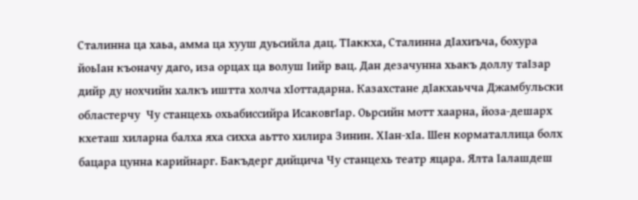Сталинна ца хаьа, амма ца хууш дуьсийла дац. ТIаккха, Сталинна дIахиъча, бохура йоьIан къоначу даго, иза орцах ца волуш Iийр вац. Дан дезачунна хьакъ доллу таIзар дийр ду нохчийн халкъ иштта холча хIоттадарна. Казахстане дIакхаьчча Джамбульски областерчу  Чу станцехь охьабиссийра ИсаковгIар. Оьрсийн мотт хаарна, йоза-дешарх кхеташ хиларна балха яха сихха аьтто хилира Зинин. ХIан-хIа. Шен корматаллица болх бацара цунна карийнарг. Бакъдерг дийцича Чу станцехь театр яцара. Ялта Iалашдеш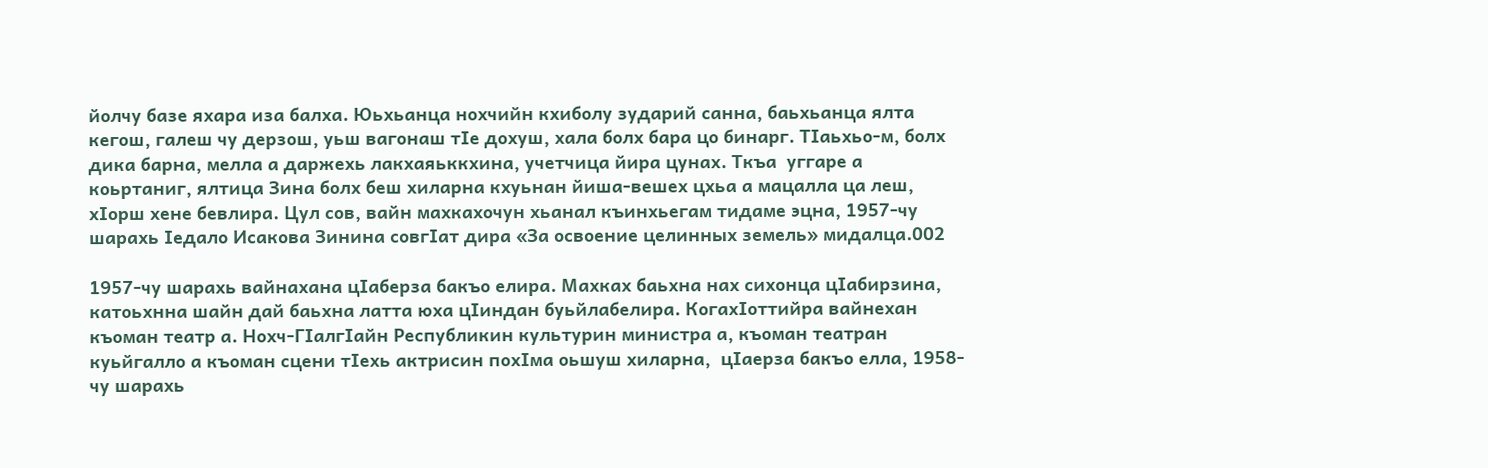йолчу базе яхара иза балха. Юьхьанца нохчийн кхиболу зударий санна, баьхьанца ялта кегош, галеш чу дерзош, уьш вагонаш тIе дохуш, хала болх бара цо бинарг. ТIаьхьо-м, болх дика барна, мелла а даржехь лакхаяьккхина, учетчица йира цунах. Ткъа  уггаре а коьртаниг, ялтица Зина болх беш хиларна кхуьнан йиша-вешех цхьа а мацалла ца леш, хIорш хене бевлира. Цул сов, вайн махкахочун хьанал къинхьегам тидаме эцна, 1957-чу шарахь Iедало Исакова Зинина совгIат дира «За освоение целинных земель» мидалца.002

1957-чу шарахь вайнахана цIаберза бакъо елира. Махках баьхна нах сихонца цIабирзина, катоьхнна шайн дай баьхна латта юха цIиндан буьйлабелира. КогахIоттийра вайнехан къоман театр а. Нохч-ГIалгIайн Республикин культурин министра а, къоман театран куьйгалло а къоман сцени тIехь актрисин похIма оьшуш хиларна,  цIаерза бакъо елла, 1958-чу шарахь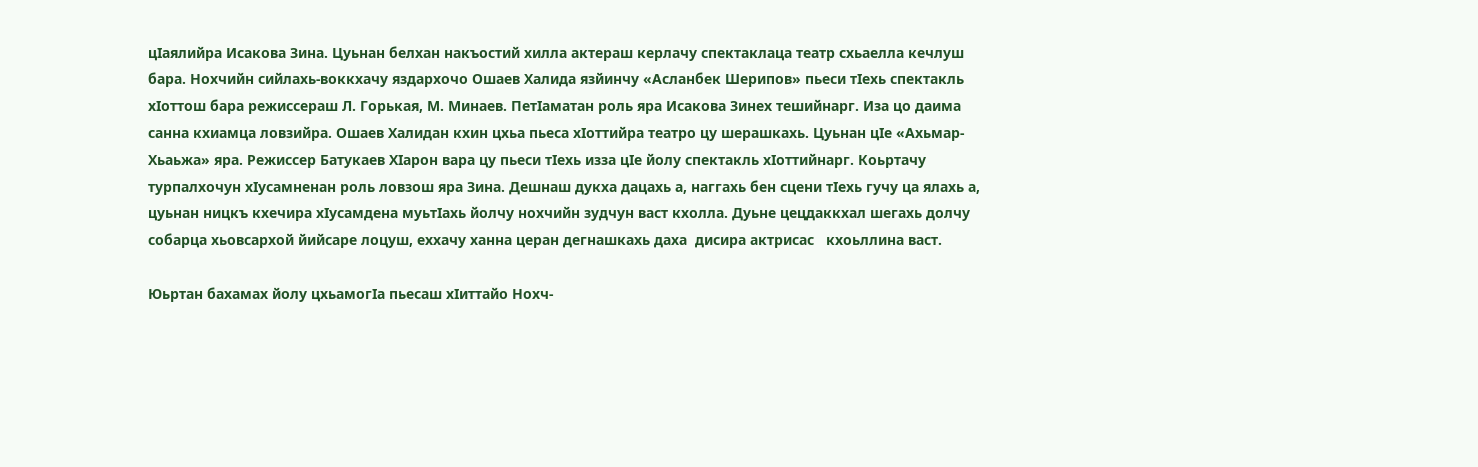цIаялийра Исакова Зина. Цуьнан белхан накъостий хилла актераш керлачу спектаклаца театр схьаелла кечлуш бара. Нохчийн сийлахь-воккхачу яздархочо Ошаев Халида язйинчу «Асланбек Шерипов» пьеси тIехь спектакль хIоттош бара режиссераш Л. Горькая, М. Минаев. ПетIаматан роль яра Исакова Зинех тешийнарг. Иза цо даима санна кхиамца ловзийра. Ошаев Халидан кхин цхьа пьеса хIоттийра театро цу шерашкахь. Цуьнан цIе «Ахьмар-Хьаьжа» яра. Режиссер Батукаев ХIарон вара цу пьеси тIехь изза цIе йолу спектакль хIоттийнарг. Коьртачу турпалхочун хIусамненан роль ловзош яра Зина. Дешнаш дукха дацахь а, наггахь бен сцени тIехь гучу ца ялахь а, цуьнан ницкъ кхечира хIусамдена муьтIахь йолчу нохчийн зудчун васт кхолла. Дуьне цецдаккхал шегахь долчу собарца хьовсархой йийсаре лоцуш, еххачу ханна церан дегнашкахь даха  дисира актрисас   кхоьллина васт.

Юьртан бахамах йолу цхьамогIа пьесаш хIиттайо Нохч-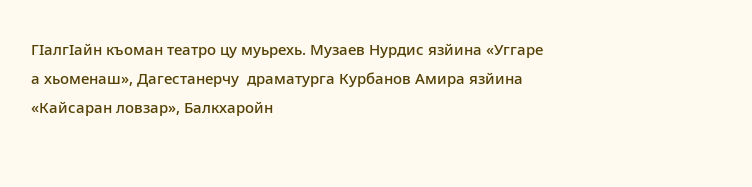ГIалгIайн къоман театро цу муьрехь. Музаев Нурдис язйина «Уггаре а хьоменаш», Дагестанерчу  драматурга Курбанов Амира язйина «Кайсаран ловзар», Балкхаройн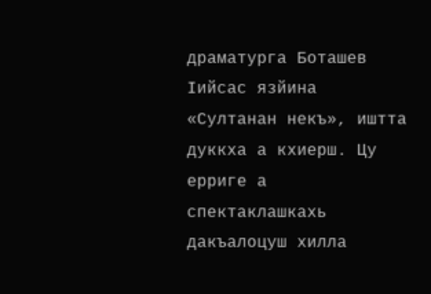драматурга Боташев Iийсас язйина «Султанан некъ», иштта дуккха а кхиерш. Цу ерриге а спектаклашкахь дакъалоцуш хилла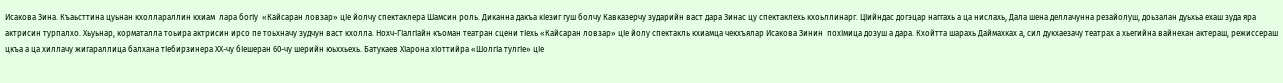Исакова Зина. Къаьсттина цуьнан кхоллараллин кхиам  лара богIу  «Кайсаран ловзар» цIе йолчу спектаклера Шамсин роль. Диканна дакъа кIезиг гуш болчу Кавказерчу зударийн васт дара Зинас цу спектаклехь кхоьллинарг. ЦIийндас догэцар наггахь а ца нислахь, Дала шена деллачунна резайолуш, доьзалан дуьхьа ехаш зуда яра актрисин турпалхо. Хьуьнар, корматалла тоьира актрисин ирсо пе тоьхначу зудчун васт кхолла. Нохч-ГIалгIайн къоман театран сцени тIехь «Кайсаран ловзар» цIе йолу спектакль кхиамца чекхъялар Исакова Зинин  похIмица дозуш а дара. Кхойтта шарахь Даймахках а, сил дукхаезачу театрах а хьегийна вайнехан актераш, режиссераш цкъа а ца хиллачу жигараллица балхана тIебирзинера ХХ-чу бIешеран 60-чу шерийн юьххьехь. Батукаев ХIарона хIоттийра «ШолгIа тулгIе» цIе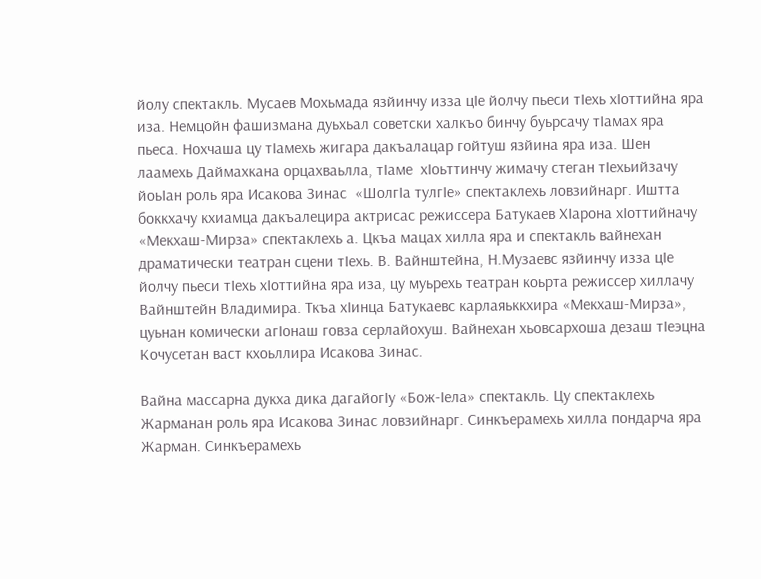йолу спектакль. Мусаев Мохьмада язйинчу изза цIе йолчу пьеси тIехь хIоттийна яра иза. Немцойн фашизмана дуьхьал советски халкъо бинчу буьрсачу тIамах яра пьеса. Нохчаша цу тIамехь жигара дакъалацар гойтуш язйина яра иза. Шен лаамехь Даймахкана орцахваьлла, тIаме  хIоьттинчу жимачу стеган тIехьийзачу йоьIан роль яра Исакова Зинас  «ШолгIа тулгIе» спектаклехь ловзийнарг. Иштта боккхачу кхиамца дакъалецира актрисас режиссера Батукаев ХIарона хIоттийначу «Мекхаш-Мирза» спектаклехь а. Цкъа мацах хилла яра и спектакль вайнехан драматически театран сцени тIехь. В. Вайнштейна, Н.Музаевс язйинчу изза цIе йолчу пьеси тIехь хIоттийна яра иза, цу муьрехь театран коьрта режиссер хиллачу Вайнштейн Владимира. Ткъа хIинца Батукаевс карлаяьккхира «Мекхаш-Мирза», цуьнан комически агIонаш говза серлайохуш. Вайнехан хьовсархоша дезаш тIеэцна Кочусетан васт кхоьллира Исакова Зинас.

Вайна массарна дукха дика дагайогIу «Бож-Iела» спектакль. Цу спектаклехь Жарманан роль яра Исакова Зинас ловзийнарг. Синкъерамехь хилла пондарча яра Жарман. Синкъерамехь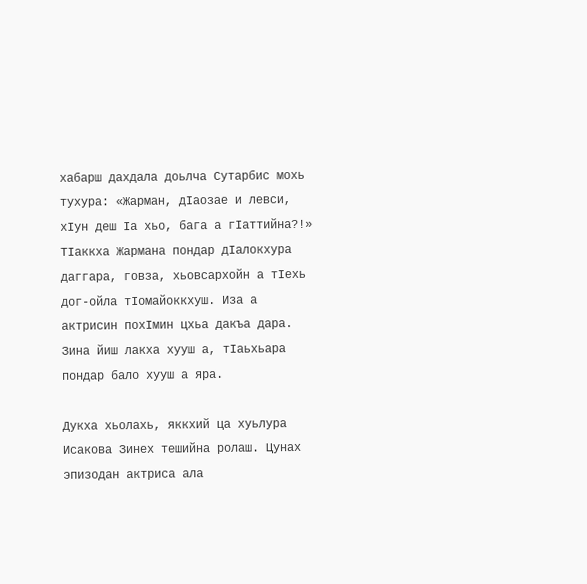хабарш дахдала доьлча Сутарбис мохь тухура: «Жарман, дIаозае и левси, хIун деш Iа хьо, бага а гIаттийна?!» ТIаккха Жармана пондар дIалокхура даггара, говза, хьовсархойн а тIехь дог-ойла тIомайоккхуш. Иза а актрисин похIмин цхьа дакъа дара. Зина йиш лакха хууш а, тIаьхьара пондар бало хууш а яра.

Дукха хьолахь, яккхий ца хуьлура Исакова Зинех тешийна ролаш. Цунах эпизодан актриса ала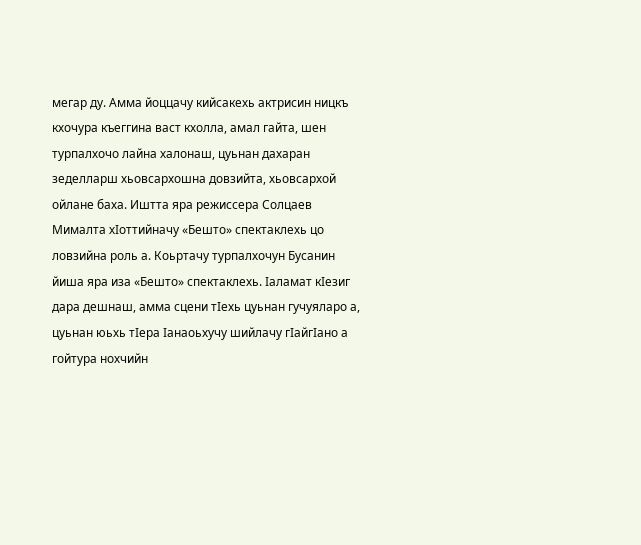мегар ду. Амма йоццачу кийсакехь актрисин ницкъ кхочура къеггина васт кхолла, амал гайта, шен турпалхочо лайна халонаш, цуьнан дахаран зеделларш хьовсархошна довзийта, хьовсархой ойлане баха. Иштта яра режиссера Солцаев Мималта хIоттийначу «Бешто» спектаклехь цо ловзийна роль а. Коьртачу турпалхочун Бусанин йиша яра иза «Бешто» спектаклехь. Iаламат кIезиг дара дешнаш, амма сцени тIехь цуьнан гучуяларо а, цуьнан юьхь тIера Iанаоьхучу шийлачу гIайгIано а гойтура нохчийн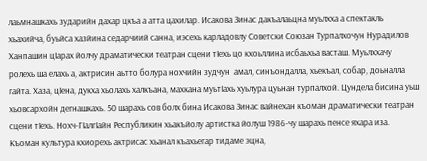лаьмнашкахь зударийн дахар цкъа а атта цахилар. Исакова Зинас дакъалаьцна муьлхха а спектакль хьахийча, буьйса хазйина седарчиий санна, иэсехь карладовлу Советски Союзан Турпалхочун Нурадилов Ханпашин цIарах йолчу драматически театран сцени тIехь цо кхоьллина исбаьхьа васташ. Муьлххачу ролехь ша елахь а, актрисин аьтто болура нохчийн зудчун  амал, синъондалла, хьекъал, собар, доьналла гайта. Хаза, цIена, дукха хьолахь халкъана, махкана муьтIахь хуьлура цуьнан турпалхой. Цундела бисина уьш хьовсархойн дегнашкахь. 50 шарахь сов болх бина Исакова Зинас вайнехан къоман драматически театран сцени тIехь. Нохч-ГIалгIайн Республикин хьакъйолу артистка йолуш 1986-чу шарахь пенсе яхара иза. Къоман культура кхиорехь актрисас хьанал къахьегар тидаме эцна,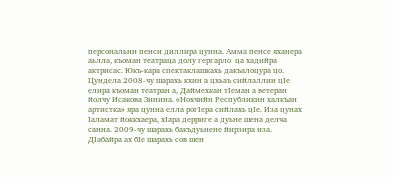персональни пенси диллира цунна. Амма пенсе яханера аьлла, къоман театраца долу гергарло  ца хадийра актрисас. Юкъ-кара спектаклашкахь дакъалоцура цо. Цундела 2008-чу шарахь кхин а цхьаъ сийлаллин цIе елира къоман театран а, Даймехкан тIеман а ветеран йолчу Исакова Зинина. «Нохчийн Республикин халкъан артистка» яра цунна елла рогIера сийлахь цIе. Иза цунах Iаламат йоккхаера, хIара дерриге а дуьне шена делча санна. 2009-чу шарахь бакъдуьнене йирзира иза. ДIабайра ах бIе шарахь сов шен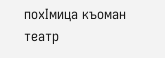похIмица къоман театр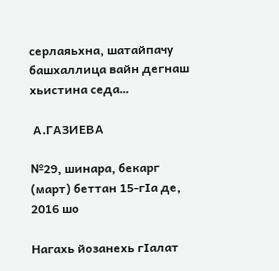серлаяьхна, шатайпачу башхаллица вайн дегнаш хьистина седа…

 А.ГАЗИЕВА

№29, шинара, бекарг (март) беттан 15-гIа де, 2016 шо

Нагахь йозанехь гIалат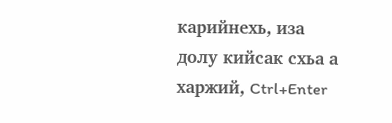карийнехь, иза долу кийсак схьа а харжий, Ctrl+Enter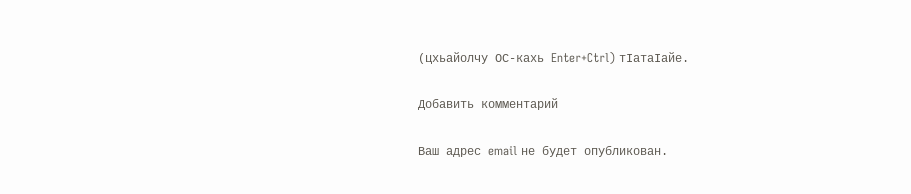(цхьайолчу ОС-кахь Enter+Ctrl) тIатаIайе.

Добавить комментарий

Ваш адрес email не будет опубликован.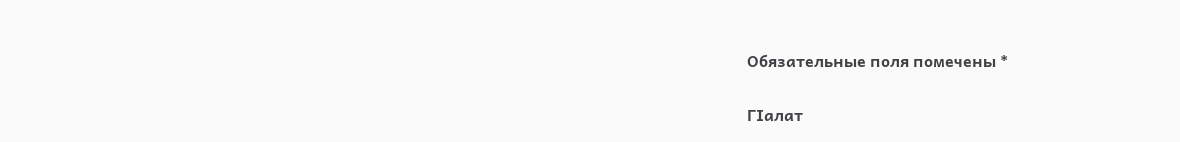Обязательные поля помечены *

ГIалат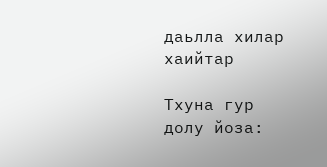даьлла хилар хаийтар

Тхуна гур долу йоза: